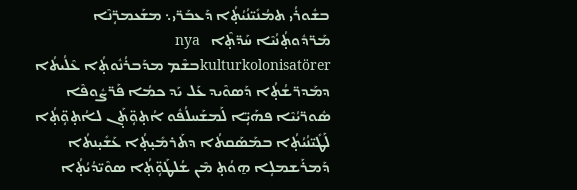ܒܫܽܘܪܳܝ ܬܡܳܢܺܝ̈ܢܳܝܳܬ̣ܳܐ ܕܰܥܒܰܪ̈ܝ܆ ܡܫܰܥܡܪܴ̈ܢܶܐ ܡܰܪ̈ܕܽܘܬ̣ܳܢܳܝܶܐ ܚܰܕ̈ܬ̣ܶܐ   nya kulturkolonisatörerܒܫܶܡ ܡܕܰܒܪܳܢܽܘܬ̣ܳܐ ܥܶܠܳܝܬܳܐ ܕܡܰܕܪ̈ܫܳܬ̣ܳܐ ܕܰܣܘܶܝܕ ܥܰܠ ܝܰܕ ܟܡܳܐ ܦܰܪ̈ܨܽܘܦܶܐ ܣܽܘܪ̈ܝܳܝܶܐ ܦܗܰܝܴ̈ܐ ܠܰܡܫܰܚܠܳܦܽܘ ܐܳܬ̣ܘܴ̈ܬ̣ܰܢ ܠܐܳܬ̣ܘܴ̈ܬ̣ܳܐ ܠܰܛܺܝ̈ܢܳܝܳܬ̣ܳܐ ܒܡܰܣܰܩܬܳܐ ܕܬܰܪܡܺܝ̣ܬ̣ܳܐ ܥܰܫܺܝ̣ܢܬܳܐ ܕܰܡܪܰܫܡܠܴܐ ܗ̱ܘܳܬ̣ ܡܶܢ ܫܳܠܛܰܘܴ̈ܬ̣ܳܐ ܣܘܶܝ̈ܕܳܝܳܬ̣ܳܐ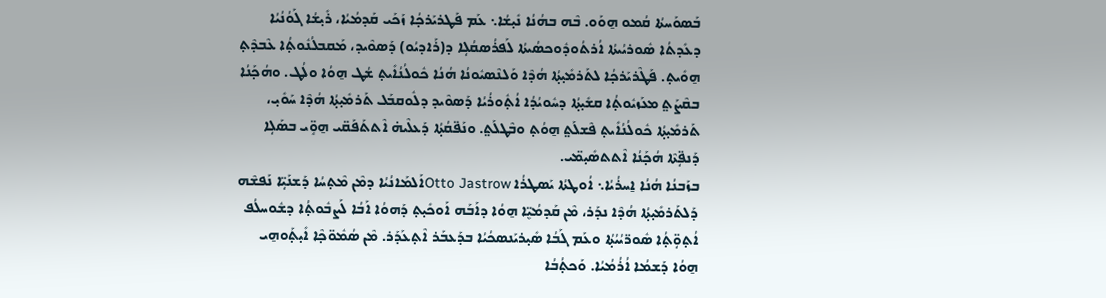ܒܰܣܘܰܚܬܳܐ ܩܳܡܘ ܗ̱ܘܰܘ. ܒܶܗ ܒܗܳܢܳܐ ܢܺܝ̣ܫܳܐ܆ ܥܰܡ ܦܰܛܪܝܰܪܟ̣ܳܐ ܙܰܟܰܝ ܩܰܕܡܳܝܳܐ، ܪܺܝ̣ܫܳܐ ܓܰܘܳܢܳܝܳܐ ܕܥܺܕܬܳܐ ܣܽܘܪܝܳܝܬܳܐ ܐܳܪܬܳܘܕܽܘܟܣܳܝܬܳܐ ܠܰܦܪܳܣܩܳܠܴܐ ܕ(ܪܰܐܕܝܳܘ) ܕܰܣܘܶܝܕ، ܡܰܩܒܠܳܢܽܘܬ̣ܳܐ ܥܶܒܕܶܬ̣ ܗ̱ܘܺܝܬ̣. ܦܰܛܶܪܝܰܪܟ̣ܳܐ ܠܬܰܪܡܺܝ̣ܬ̣ܳܐ ܗܳܕܶܐ ܘܰܠܢܶܣܝܽܘܢܳܐ ܗܳܢܳܐ ܟܽܘܠܳܢܳܐܺܝܬ̣ ܫܳܛ ܗ̱ܘܳܐ ܘܠܳܛ. ܘܗܳܟ̣ܰܢܳܐ ܒܩܶܨܰܬ݀ ܡܥܰܙܝܽܘܬ̣ܳܐ ܩܫܺܝ̣ܬ̣ܳܐ ܕܚܽܘܝܳܕܳܐ ܐܳܬ̣ܽܘܪܳܝܳܐ ܕܰܣܘܶܝܕ ܕܠܽܘܩܒܰܠ ܬܰܪܡܺܝ̣ܬ̣ܳܐ ܗܳܕܶܐ ܚܰܘܺܝ̣، ܬܰܪܡܺܝ̣ܬ̣ܳܐ ܟܽܘܠܳܢܳܐܺܝܬ̣ ܦܶܫܠܰܬ݀ ܗ̱ܘܳܬ̣ ܘܒܶܛܠܰܬ݀. ܘܢܰܦ̈ܩܳܬ̣ܳܐ ܕܰܥܠܶܝܗ̇ ܐܶܬܬܰܦܰܩ̈ܝ ܗ̱ܘܱ̈ܝ ܒܣܰܠܴܐ ܕܰܢܦܴ̈ܬܶܐ ܗܳܟ̣ܰܢܳܐ ܐܶܬܬܣܺܝ̣ܡ̈ܝ.
ܒܙܰܒܢܳܐ ܗܳܢܳܐ ܐ̱ܚܪܳܝܳܐ܆ ܐܳܘܛܬܳܐ ܝܰܣܛܪܳܐ Otto Jastrowܐܰܠܡܰܐܢܳܝܳܐ ܕܡܶܢ ܡܶܬ̣ܚܳܐ ܕܰܫܢܰܝܴ̈ܐ ܢܰܦܫܶܗ ܕܰܠܬܰܪܡܺܝ̣ܬ̣ܳܐ ܗܳܕܶܐ ܢܕܰܪ، ܡܶܢ ܩܰܕܡܳܝܷ̈ܐ ܗ̱ܘܳܐ ܕܐܰܒܰܗ ܐܰܘܟܺܝ̣ܬ̣ ܕܰܗܘܳܐ ܐܰܒܳܐ ܠܰܨܒܽܘܬ̣ܳܐ ܕܫܽܘܚܠܳܦ ܐܳܬ̣ܘܴ̈ܬ̣ܳܐ ܣܽܘܪ̈ܝܳܝܳܬ̣ܳܐ ܘܥܰܡ ܓܰܒܳܐ ܣܺܝ̣ܪܝܰܢܣܟܳܝܳܐ ܒܕܰܥܒܰܪ ܐܶܬ̣ܥܰܕܰܪ. ܡܶܢ ܣܳܡܽܘ̈ܟ̣ܶܐ ܐܺܝ̣ܬ̣ܰܘܗ̱ܝ ܗ̱ܘܳܐ ܕܰܫܡܳܐ ܐܳܪܳܡܳܝܳܐ. ܘܰܟܬ̣ܳܒܳܐ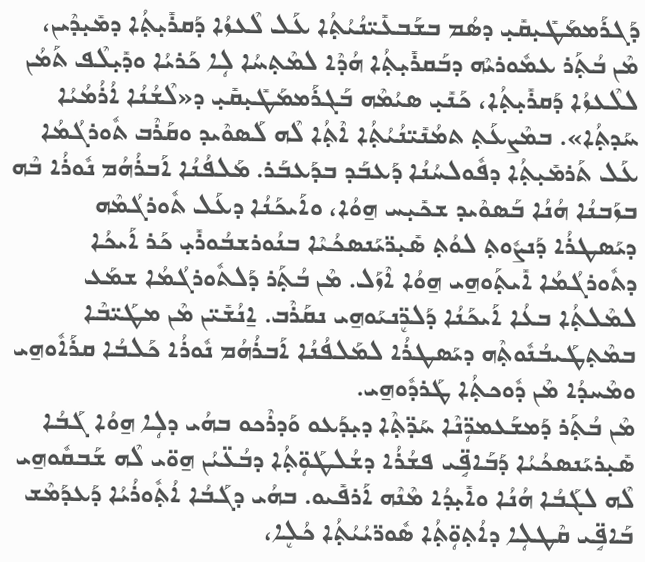ܕܰܓܪܰܡܡܰܛܺܝ̣ܩܺܝ̣ ܕܣܳܡ ܒܫܰܒܥܺܝ̈ܢܳܝܳܬ̣ܳܐ ܥܰܠ ܠܶܥܙܳܐ ܕܰܩܪܺܝ̣ܬ̣ܳܐ ܕܡܺܝ̣ܕܶܝܢ، ܡܶܢ ܒܳܬ̣ܰܪ ܥܡܽܘܪܝܶܗ ܕܒܰܩܪܺܝ̣ܬ̣ܳܐ ܗܳܕܶܐ ܠܡܶܬ̣ܚܳܐ ܠܴܐ ܟܰܪܝܳܐ ܘܕܺܝ̣ܠܶܦ ܬܰܡܳܢ ܠܠܶܥܙܳܐ ܕܰܩܪܺܝ̣ܬ̣ܳܐ، ܟܰܢܺܝ̣ ܣܝܳܡܶܗ ܒܰܓܪܰܡܡܰܛܺܝ̣ܩܺܝ̣ ܕ«ܠܶܫܳܢܳܐ ܐܳܪܳܡܳܝܳܐ ܚܰܕܬ̣ܳܐ». ܒܡܶܨܥܰܬ̣ ܬܡܳܢܺܝ̈ܢܳܝܳܬ̣ܳܐ ܐܶܬ̣ܳܐ ܠܶܗ ܠܰܣܘܶܝܕ ܘܩܰܪܶܒ ܬܽܘܪܓܳܡܳܐ ܥܰܠ ܬܰܪܡܺܝ̣ܬ̣ܳܐ ܕܦܽܘܠܚܳܢܳܐ ܕܰܥܒܰܕ ܒܕܰܥܒܰܪ. ܡܰܠܦܳܢܳܐ ܐܰܒܪܳܗܳܡ ܢܽܘܪܳܐ ܒܶܗ ܒܙܰܒܢܳܐ ܗܳܢܳܐ ܒܰܣܘܶܝܕ ܫܟܺܝ̣ܚ ܗ̱ܘܳܐ، ܘܐܰܝܟܰܢܳܐ ܕܥܰܠ ܬܽܘܪܓܳܡܶܗ ܕܝܰܣܛܪܳܐ ܕܰܢܨܽܘܬ̣ ܠܘܳܬ̣ ܣܺܝ̣ܪ̈ܝܰܢܣܟܳܝܶܐ ܒܢܳܘܪܫܒܳܘܪܺܝ̣ ܟܰܪ ܐܰܝܟܳܐ ܕܬܽܘܪܓܳܡܳܐ ܐܺܝܬ̣ܰܘܗ̱ܝ ܗ̱ܘܳܐ ܐܶܙܰܠ. ܡܶܢ ܒܳܬ̣ܰܪ ܕܰܠܬܽܘܪܓܳܡܳܐ ܫܡܰܥ ܠܡܶܠܬ̣ܳܐ ܒܥܳܐ ܐܰܝܟܰܢܳܐ ܕܰܠܪܷ̈ܢܝܰܘܗ̱ܝ ܢܩܰܪܶܒ. ܐ̱ܢܳܫܺܝ̈ܢ ܡܶܢ ܡܛܰܝ̈ܒܶܐ ܒܡܶܬ̣ܛܰܝܒܳܢܽܘܬ̣ܶܗ ܕܝܰܣܛܪܳܐ ܠܡܰܠܦܳܢܳܐ ܐܰܒܪܳܗܳܡ ܢܽܘܪܳܐ ܟܰܠܒܳܐ ܩܪܰܐܽܘܗ̱ܝ ܘܡܶܚܕܳܐ ܡܶܢ ܕܽܘܟܬ̣ܳܐ ܛܰܪܕܽܘܗ̱ܝ.
ܡܶܢ ܒܳܬ̣ܰܪ ܕܰܡܫܰܥܡܪܴ̈ܢܶܐ ܚܰܕ̈ܬ̣ܶܐ ܕܝ̣ܕܰܥܘ ܘܰܕܪܶܟܘ ܒܗܳܝ ܕܠܴܐ ܗ̱ܘܳܐ ܓܰܒܳܐ ܣܺܝ̣ܪܝܰܢܣܟܳܝܳܐ ܕܰܒܰܐܦܱ̈ܝ ܦܫܳܪܳܐ ܕܫܳܠܛܰܘܴ̈ܬ̣ܳܐ ܕܒܳܥ̈ܝܳܢ ܗ̱ܘ̈ܝ ܠܶܗ ܫܰܒܩܽܘܗ̱ܝ ܠܶܗ ܠܓܰܒܳܐ ܗܳܢܳܐ ܘܐܺܝ̣ܕܳܐ ܡܶܢܶܗ ܐܰܪܦܺܝܘ. ܒܗܳܝ ܕܓܰܒܳܐ ܐܳܬ̣ܽܘܪܳܝܳܐ ܕܰܥܕܰܡܶܫ ܒܰܐܦܱ̈ܝ ܩܶܛܠܴܐ ܕܐܳܬ̣ܘܴ̈ܬ̣ܳܐ ܣܽܘܪ̈ܝܳܝܳܬ̣ܳܐ ܟܳܠܷܐ،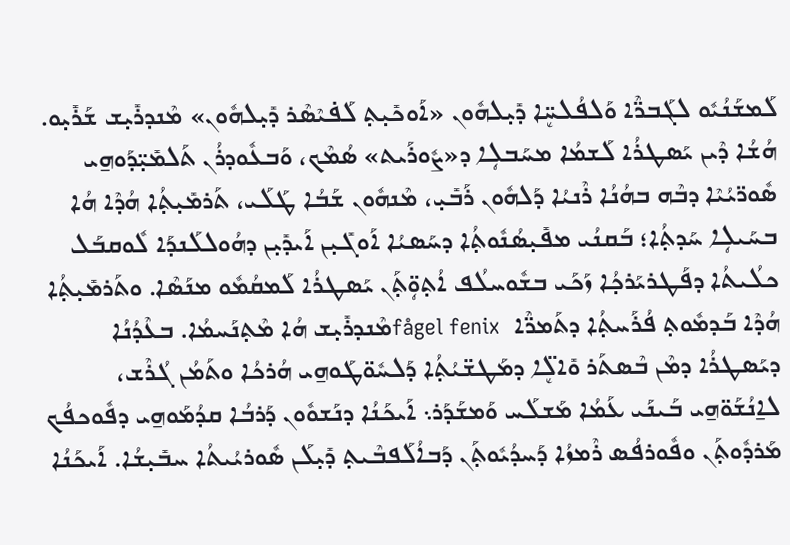ܠܰܡܫܰܢܳܝܽܘ ܠܓܰܒܪ̈ܶܐ ܘܰܠܦܳܠܚܷ̈ܐ ܕܺܝ̣ܠܗܽܘܢ «ܐܰܘܟܺܝ̣ܬ̣ ܠܰܦ̇ܝܶܣܶܪ ܕܺܝ̣ܠܗܽܘܢ» ܡܶܢܕܪܺܝ̣ܫ ܫܰܪܺܝ̣ܘ. ܗܳܫܳܐ ܕܶܝܢ ܝܰܣܛܪܳܐ ܠܰܫܡܳܐ ܡܚܰܒܠܴܐ ܕ«ܨܽܘܪܰܝܬ» ܣܳܡܶܟ، ܘܰܒܥܽܘܕܪܳܢ ܬܰܠܡܺܝ̣̈ܕܰܘܗ̱ܝ ܣܽܘܪ̈ܝܳܝܶܐ ܕܒܶܗ ܒܗܳܢܳܐ ܪܶܢܝܳܐ ܕܰܠܗܽܘܢ ܪܰܒܺܝ̣، ܡܶܢܗܽܘܢ ܫܰܒܳܐ ܛܰܠܰܝ، ܬܰܪܡܺܝ̣ܬ̣ܳܐ ܗܳܕܶܐ ܗܳܐ ܒܚܰܝܠܴܐ ܚܰܕܬ̣ܳܐ؛ ܒܰܩܢܳܝ ܡܦܺܝ̣ܣܳܢܽܘܬ̣ܳܐ ܕܚܰܣܝܳܐ ܐܰܘܓܺܝ̣ܢ ܐܰܝܕܺܝ̣ܢ ܕܗܳܘܠܠܰܢܕܰܐ ܠܽܘܩܒܰܠ ܟܠܳܝܬܳܐ ܕܦܰܛܪܝܰܪܟ̣ܳܐ ܙܰܟܰܝ ܒܫܽܘܚܠܳܦ ܐܳܬ̣ܘܴ̈ܬ̣ܰܢ ܝܰܣܛܪܳܐ ܠܰܡܩܳܡܽܘ ܡܢܰܣܶܐ. ܘܬܰܪܡܺܝ̣ܬ̣ܳܐ ܗܳܕܶܐ ܒܰܕܡܽܘܬ̣ ܦܳܪܰܚܬ̣ܳܐ ܕܬܰܡܪ̈ܶܐ  fågel fenixܡܶܢܕܪܺܝ̣ܫ ܗܳܐ ܡܶܬ̣ܢܰܚܡܳܐ. ܒܥܶܕܳܢܳܐ ܕܝܰܣܛܪܳܐ ܕܡܶܢ ܒܶܣܬܰܪ ܘܺܐܠܷ̈ܐ ܕܡܰܛܫ̈ܝܳܬ̣ܳܐ ܕܰܠܚܽܘ̈ܛܰܘܗ̱ܝ ܗܳܪܟܳܐ ܘܬܰܡܳܢ ܓܳܪܶܫ، ܠܐ̱ܢܳܫܰܘ̈ܗ̱ܝ ܒܰܝܢܰܝ ܥܰܡܳܐ ܡܰܫܠܰܚ ܘܰܡܫܰܕܰܪ܆ ܐܰܝܟܰܢܳܐ ܕܢܰܫܘܽܘܢ ܕܰܪܒܳܐ ܩܕܳܡܰܘܗ̱ܝ ܕܦܽܘܟܦܳܟ ܡܰܪܕܽܘܬ̣ܰܢ ܘܦܽܘܪܦܳܣ ܪܶܡܙܳܐ ܕܰܚܕܳܝܽܘܬ̣ܰܢ ܕܰܒܐܳܠܰܦܒܶܝܬ̣ ܕܺܝ̣ܠܰܢ ܣܽܘܪܝܳܝܬܳܐ ܚܒܺܝ̣ܫܳܐ. ܐܰܝܟܰܢܳܐ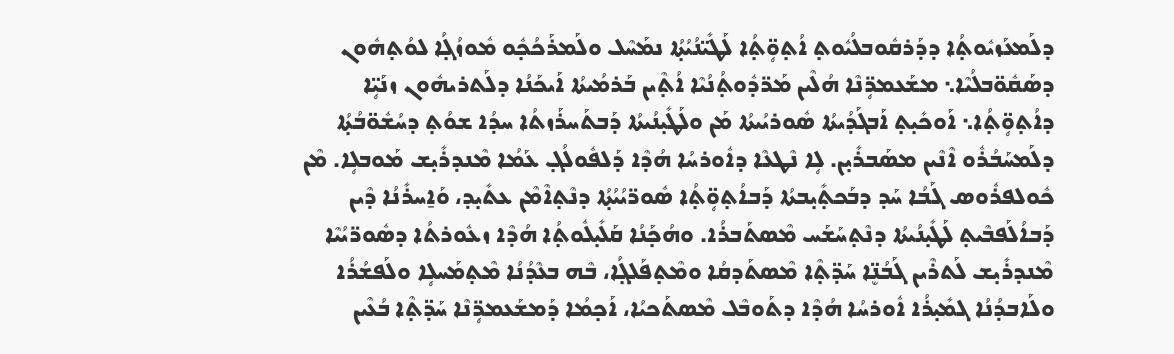ܕܠܰܡܥܰܙܝܽܘܬ̣ܳܐ ܕܕܰܪܩܽܘܒܠܳܝܽܘܬ̣ ܐܳܬ̣ܘܴ̈ܬ̣ܳܐ ܠܰܛܺܝ̈ܢܳܝܳܬ̣ܳܐ ܢܡܰܚܶܠ ܘܠܰܡܪܰܟܳܟ̣ܽܘ ܡܽܘܙܳܓ̣ܳܐ ܠܘܳܬ̣ܗܽܘܢ ܕܣܰܩܽܘ̈ܒܠܳܝܶܐ܆ ܡܫܰܥܡܪܴ̈ܢܶܐ ܗܳܠܶܝܢ ܡܰܪ̈ܕܽܘܬ̣ܳܢܳܝܶܐ ܐܳܬ̣ܶܝܢ ܒܰܪܡܳܝܬܳܐ ܐܰܝܟܰܢܳܐ ܕܠܰܬܪܝܗܽܘܢ ܙܢܰܝܴ̈ܐ ܕܐܳܬ̣ܘܴ̈ܬ̣ܳܐ܆ ܐܰܘܟܺܝ̣ܬ̣ ܐܰܒܓܰܕܳܝܬܳܐ ܣܽܘܪܝܳܝܬܳܐ ܡܰܢ ܘܠܰܛܺܝ̣ܢܳܝܬܳܐ ܕܰܒܬܰܚܪܰܙܬܳܐ ܚܕܳܐ ܫܘܳܬ̣ ܕܚܳܫܽܘ̈ܒܳܬ̣ܳܐ ܕܠܰܡܚܰܒܳܪܽܘ ܐܶܢܶܝܢ ܡܣܰܒܪܺܝ̣ܢ. ܠܴܐ ܢܶܛܥܶܐ ܕܐܽܘܪܚܳܐ ܗܳܕܶܐ ܕܰܠܦܽܘܠܳܓ̣ ܥܰܡܳܐ ܡܶܢܕܪܺܝ̣ܫ ܡܰܘܒܠܴܐ. ܡܶܢ ܟܽܘܠܦܪܽܘܣ ܓܰܒܳܐ ܚܰܕ ܕܒܰܟܬ̣ܺܝ̣ܒܬܳܐ ܕܰܒܐܳܬ̣ܘܴ̈ܬ̣ܳܐ ܣܽܘܪ̈ܝܳܝܳܬ̣ܳܐ ܕܢܶܬ̣ܐܶܡܶܢ ܥܬܺܝ̣ܕ، ܘܰܐ̱ܚܪܺܢܳܐ ܕܶܝܢ ܕܰܒܐܳܠܰܦܒܶܝܬ̣ ܠܰܛܺܝ̣ܢܳܝܬܳܐ ܕܢܶܬ̣ܚܰܫܰܚ ܡܶܣܬܰܒܪܳܐ. ܘܗܳܟ̣ܰܢܳܐ ܩܰܠܺܝ̣ܠܽܘܬ̣ܳܐ ܗܳܕܶܐ ܙܥܽܘܪܬܳܐ ܕܣܽܘܪ̈ܝܳܝܶܐ ܡܶܢܕܪܺܝ̣ܫ ܠܰܬܪܶܝܢ ܓܰܒܳܢܷ̈ܐ ܚܰܕ̈ܬ̣ܶܐ ܡܶܣܬܰܕܩܳܐ ܘܡܶܬ̣ܦܰܠܓ̣ܳܐ، ܒܶܗ ܒܥܶܕܳܢܳܐ ܡܶܬ̣ܡܰܚܠܴܐ ܘܠܰܦܫܳܪܳܐ ܘܠܰܐܒܕܳܢܳܐ ܓܡܺܝ̣ܪܳܐ ܐܽܘܪܚܳܐ ܗܳܕܶܐ ܕܬܰܘܒܶܠ ܡܶܣܬܰܟܝܳܐ، ܐܰܟ̣ܡܳܐ ܕܰܡܫܰܥܡܪܴ̈ܢܶܐ ܚܰܕ̈ܬ̣ܶܐ ܒܳܥܶܝܢ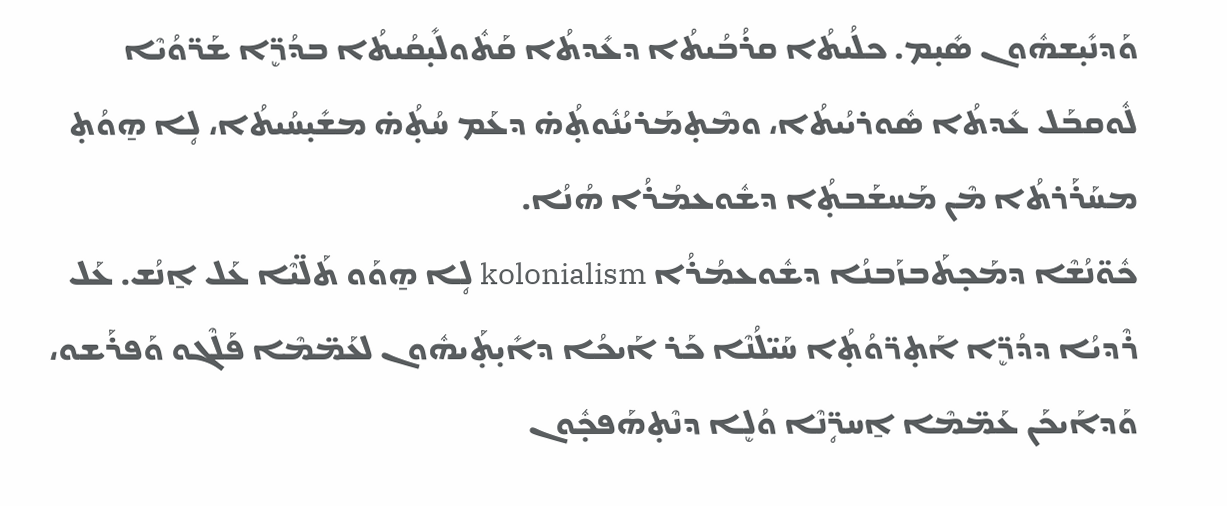ܘܰܕܢܺܝ̣ܫܗܽܘܢ ܣܺܝ̣ܡ. ܟܠܳܝܬܳܐ ܩܪܳܒܳܝܬܳܐ ܕܥܺܕܬܳܐ ܩܰܬܽܘܠܺܝ̣ܩܳܝܬܳܐ ܒܕܳܪܷ̈ܐ ܫܰܪ̈ܘܳܝܶܐ ܠܽܘܩܒܰܠ ܥܺܕܬܳܐ ܣܽܘܪܝܳܝܬܳܐ، ܘܡܶܬ̣ܡܰܪܝܳܢܽܘܬ̣ܳܗ̇ ܕܥܰܡ ܚܳܬ̣ܳܗ̇ ܡܫܺܝ̣ܚܳܝܬܳܐ، ܠܴܐ ܗ̱ܘܳܬ̣ ܡܚܰܪܰܪܬܳܐ ܡܶܢ ܡܰܚܫܰܒܬ̣ܳܐ ܕܫܽܘܥܡܳܪܳܐ ܗܳܢܳܐ.
ܟܽܘ̈ܢܳܫܶܐ ܕܡܰܟ̣ܬܰܒܙܰܒܢܳܐ ܕܫܽܘܥܡܳܪܳܐ kolonialism ܠܴܐ ܗ̱ܘܰܘ ܬܰܠ̈ܝܶܐ ܥܰܠ ܐ̱ܢܳܫ. ܥܰܠ ܪܶܕܝܳܐ ܕܕܳܪܷ̈ܐ ܐܰܬ̣ܪ̈ܘܳܬ̣ܳܐ ܚܰܝ̈ܠܳܢܶܐ ܟܰܪ ܐܰܝܟܳܐ ܕܐܺܝ̣ܬ̣ܰܝܗܽܘܢ ܠܥܰܡ̈ܡܶܐ ܦܰܠܶܓܘ ܘܰܦܪܰܫܘ، ܘܰܕܐܰܝܟܰܢ ܥܰܡ̈ܡܶܐ ܐ̱ܚܪܴ̈ܢܶܐ ܘܳܠܷܐ ܕܢܶܬ̣ܗܰܦܟ̣ܽܘܢ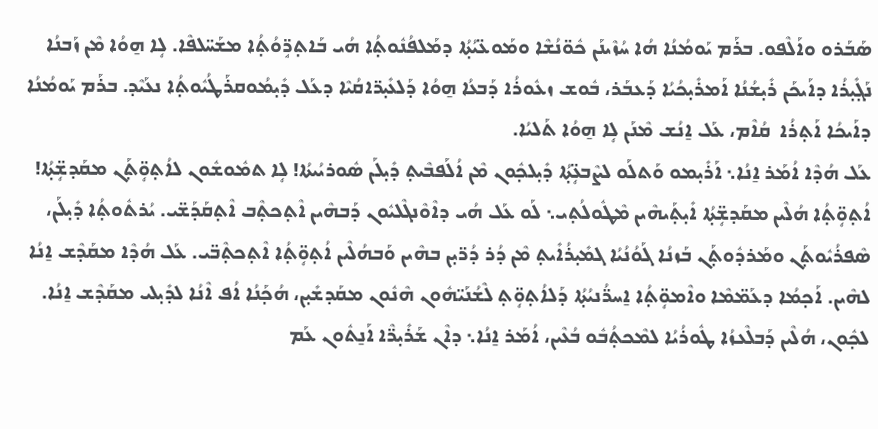ܣܰܒܰܪܘ ܘܐܰܠܶܦܘ. ܒܪܰܡ ܝܰܘܡܳܢܳܐ ܗܳܐ ܚܳܙܶܝܢܰܢ ܟܽܘ̈ܢܳܫܶܐ ܘܡܰܘܥ̈ܝܳܬ̣ܳܐ ܕܡܰܠܦܳܢܽܘܬ̣ܳܐ ܗܳܝ ܒܰܐܬ̣ܪܱ̈ܘܳܬ̣ܳܐ ܡܫܰܚ̈ܠܦܶܐ. ܠܴܐ ܗ̱ܘܳܐ ܡܶܢ ܙܰܒܢܳܐ ܢܰܓ̣ܺܝ̣ܪܳܐ ܕܐܰܝܟܰܢ ܪܺܝ̣ܫܳܢܳܐ ܐܰܡܪܺܝ̣ܟܳܝܳܐ ܕܰܥܒܰܪ، ܒܽܘܫ ܙܥܽܘܪܳܐ ܕܰܒܥܳܐ ܗ̱ܘܳܐ ܕܰܠܥܺܝ̣ܪ̈ܐܩܳܝܶܐ ܕܥܰܠ ܕܺܝ̣ܡܳܘܩܪܰܛܳܝܽܘܬ̣ܳܐ ܢܥܰܝܶܕ. ܒܪܰܡ ܝܰܘܡܳܢܳܐ ܕܐܰܝܟܳܐ ܐܰܬ̣ܪܳܐ  ܩܳܐܶܡ، ܥܰܠ ܐ̱ܢܳܫ ܡܶܢܰܢ ܠܴܐ ܗ̱ܘܳܐ ܬܰܠܝܳܐ.
ܥܰܠ ܗܳܕܶܐ ܐܳܡܰܪ ܐ̱ܢܳܐ܆ ܐܰܪܺܝ̣ܡܘ ܘܰܬܠܰܘ ܠܨܶܒܥܴ̈ܬ̣ܳܐ ܕܺܝ̣ܠܟ̣ܽܘܢ ܡܶܢ ܐܳܠܰܦܒܶܝܬ̣ ܕܺܝ̣ܠܰܢ ܣܽܘܪܝܳܝܬܳܐ! ܠܴܐ ܬܡܽܘܫܽܘܢ ܠܐܳܬ̣ܘܴ̈ܬ̣ܰܢ ܡܩܰܕܫܴ̈ܬ̣ܳܐ! ܐܳܬ̣ܘܴ̈ܬ̣ܳܐ ܗܳܠܶܝܢ ܡܩܰܕܫܴ̈ܬ̣ܳܐ ܐܺܝ̣ܬ̣ܰܝܗܶܝܢ ܡܶܛܽܘܠܳܬ̣ܝ܆ ܠܰܘ ܥܰܠ ܗܳܝ ܕܐܶܘܶܢܓܶܠܝܽܘܢ ܕܰܒܗܶܝܢ ܐܶܬ̣ܟܬ̣ܶܒ ܐܶܬ̣ܩܰܕܰܫ̈ܝ. ܝܳܪܬܽܘܬ̣ܳܐ ܕܺܝ̣ܠܰܢ، ܣܶܦܪܳܝܽܘܬ̣ܰܢ ܘܡܰܪܕܽܘܬ̣ܰܢ ܒܰܙܢܳܐ ܓܰܘܳܢܳܝܳܐ ܓܡܺܝ̣ܪܳܐܺܝܬ̣ ܡܶܢ ܕܳܪ ܕܳܪ̈ܝ̣ܢ ܒܗܶܝܢ ܘܰܒܗܳܠܶܝܢ ܐܳܬ̣ܘܴ̈ܬ̣ܳܐ ܐܶܬ̣ܟܬ̣ܶܒ̈ܝ. ܥܰܠ ܗܳܕܶܐ ܡܩܰܕܶܫ ܐ̱ܢܳܐ ܠܗܶܝܢ. ܐܰܟ̣ܡܳܐ ܕܥܰܡ̈ܡܶܐ ܘܐܶܡܘܴ̈ܬ̣ܳܐ ܐ̱ܚܪ̈ܳܢܝܳܬ̣ܳܐ ܕܰܠܐܳܬ̣ܘܴ̈ܬ̣ ܠܶܫܳܢܰܝ̈ܗܽܘܢ ܗܶܢܽܘܢ ܡܩܰܕܫܺܝ̣ܢ، ܗܳܟ̣ܰܢܳܐ ܐܳܦ ܐܶܢܳܐ ܠܕܺܝ̣ܠܝ ܡܩܰܕܶܫ ܐ̱ܢܳܐ. ܠܟ̣ܽܘܢ، ܗܳܠܶܝܢ ܕܰܒܠܶܥܙܳܐ ܛܽܘܪܳܝܳܐ ܠܡܶܟܬ̣ܳܒܽܘ ܒܳܥܶܝܢ، ܐܳܡܰܪ ܐ̱ܢܳܐ܆ ܕܐܶܢ ܫܰܪܺܝ̣ܪ̈ܶܐ ܐܰܢ̱ܬܽܘܢ ܥܰܡ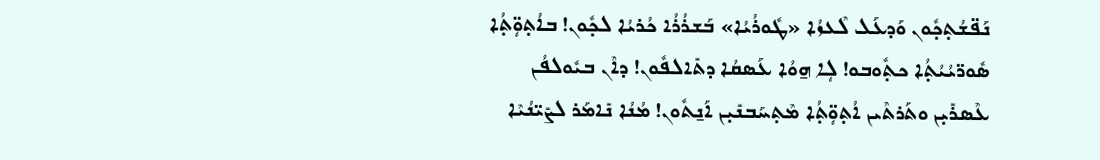ܢܰܦ̈ܫܳܬ̣ܟ̣ܽܘܢ ܘܰܕܥܰܠ ܠܶܥܙܳܐ «ܛܽܘܪܳܝܳܐ» ܒܰܫܪܳܪܳܐ ܟܳܪܝܳܐ ܠܟ̣ܽܘܢ! ܒܐܳܬ̣ܘܴ̈ܬ̣ܳܐ ܣܽܘܪ̈ܝܳܝܳܬ̣ܳܐ ܟܬ̣ܽܘܒܘ! ܠܴܐ ܗ̱ܘܳܐ ܥܰܣܩܳܐ ܕܬܺܐܠܦܽܘܢ! ܕܐܶܢ ܒܝܽܘܠܦܳܢ ܥܶܣܪܺܝ̣ܢ ܘܬܰܪܬܶܝܢ ܐܳܬ̣ܘܴ̈ܬ̣ܳܐ ܡܶܬ̣ܚܰܒܢܺܝ̣ܢ ܐܰܢ̱ܬܽܘܢ! ܡܳܢܳܐ ܢܺܐܡܰܪ ܠܨܺܝ̈ܢܳܝܶܐ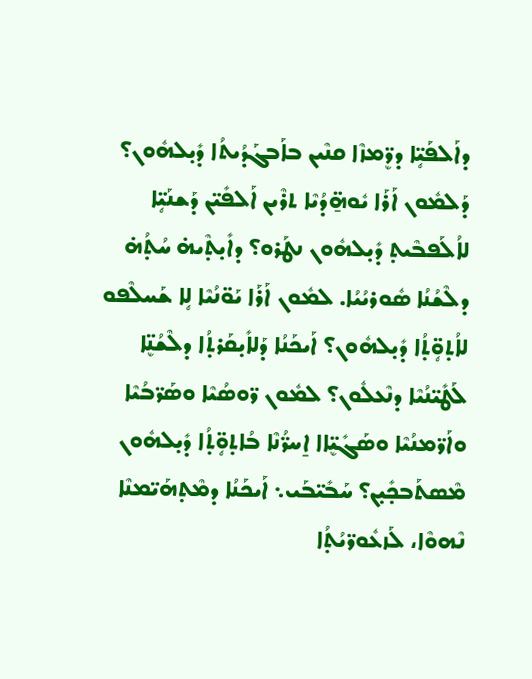ܕܐܰܠܦܰܝܴ̈ܐ ܕܪܷ̈ܡܙܶܐ ܩܢܶܝܢ ܒܐܰܒܓܰܕܳܝܬܳܐ ܕܺܝ̣ܠܗܽܘܢ؟ ܕܰܠܡܽܘܢ ܐܰܪܰܐ ܝܽܘܗ̱̈ܕܳܝܶܐ ܬܪܶܝܢ ܐܰܠܦܺܝ̈ܢ ܕܰܫܢܰܝܴ̈ܐ ܠܐܳܠܰܦܒܶܝܬ̣ ܕܺܝ̣ܠܗܽܘܢ ܢܛܰܪܘ؟ ܕܐܺܝ̣ܬ̣ܶܝܗ̇ ܚܳܬ̣ܳܗ̇ ܕܠܶܫܳܢܳܐ ܣܽܘܪܝܳܝܳܐ. ܠܡܽܘܢ ܐܰܪܰܐ ܝܰܘ̈ܢܳܝܶܐ ܠܴܐ ܫܰܚܠܶܦܘ ܠܐܳܬ̣ܘܴ̈ܬ̣ܳܐ ܕܺܝ̣ܠܗܽܘܢ؟ ܐܰܝܟܰܢܳܐ ܕܰܠܐܺܝ̣ܩܰܪܬ̣ܳܐ ܕܠܶܫܳܢܷ̈ܐ ܠܰܛܺܝ̈ܢܳܝܶܐ ܕܢܶܥܠܽܘܢ؟ ܠܡܽܘܢ ܪ̈ܘܣܳܝܶܐ ܘܣܰܪ̈ܒܳܝܶܐ ܘܐܰܪ̈ܡܢܳܝܶܐ ܘܣܰܓܺܝܷ̈ܐܐ ܐ̱ܚܪ̈ܳܢܶܐ ܒܳܐܬ̣ܘܴ̈ܬ̣ܳܐ ܕܺܝ̣ܠܗܽܘܢ ܡܶܣܬܰܒܟ̣ܺܝ̣ܢ؟ ܚܰܒܺܝ̈ܒܰܝ܆ ܐܰܝܟܰܢܳܐ ܕܡܶܬ̣ܗܰܝ̈ܡܢܶܐ ܢܶܗܘܶܐ، ܠܰܙܥܽܘܪ̈ܝܳܬ̣ܳܐ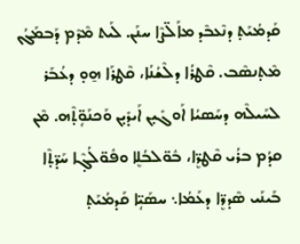ܩܰܕܡܳܝܰܬ̣ ܕܢܶܥܒܶܕ ܡܐܰܠ̈ܨܶܐ ܚܢܰܢ. ܠܰܝܬ ܡܶܕܶܡ ܕܰܒܡܰܓܳܢ ܡܶܬ̣ܢܣܶܒ. ܩܶܛܪܳܐ ܕܠܶܫܳܢܳܐ، ܩܶܛܪܰܐ ܗ̱ܘ̣ ܕܥܳܒܰܪ ܠܚܰܝܠܶܗ ܕܚܰܣܝܳܐ ܐܰܘܓܺܝ̣ܢ ܐܰܝܕܺܝ̣ܢ ܘܰܟܢܰܘܴ̈ܬ̣ܶܗ. ܡܶܢ ܩܕܳܡ ܒܪܳܝ ܩܶܛܪܷ̈ܐ، ܒܽܘ̈ܠܒܳܠܷܐ ܘܦܽܘ̈ܠܳܓ̣ܶܐ ܚܰܕ̈ܬ̣ܶܐ ܒܰܝܢܰܝ ܣܶܕܪܷ̈ܐ ܕܥܰܡܳܐ܆ ܚܣܰܝܴ̈ܐ ܩܰܕܡܳܝܰܬ̣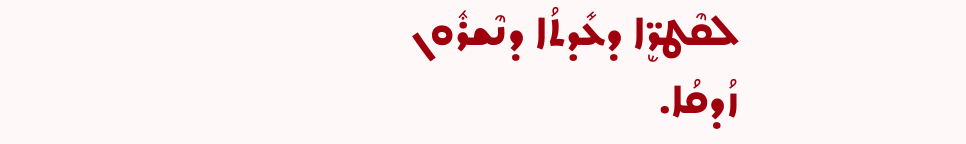ܠܩܶܛܪܷ̈ܐ ܕܥܺܕܬܳܐ ܕܢܶܫܪܽܘܢ ܙܳܕܩܳܐ.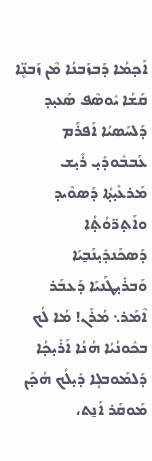ܐܰܟ̣ܡܳܐ ܕܰܒܙܰܒܢܳܐ ܡܶܢ ܙܰܒܢܷ̈ܐ ܩܰܫܳܐ ܝܽܘܣܶܦ ܣܰܥܝ̣ܕ ܕܰܠܚܰܣܝܳܐ ܐܰܦܪܰܡ ܥܰܒܒܽܘܕܺܝ̣ ܪܺܝ̣ܫ ܡܰܪܥܺܝ̣ܬ̣ܳܐ ܕܰܣܘܶܝܕ ܘܐܰܬ̣ܪ̈ܘܳܬ̣ܳܐ ܕܰܣܟܰܢܕܺܝ̣ܢܰܒ̰ܝܰܐ ܘܰܒܪܺܝ̣ܛܰܢܝܰܐ ܕܰܥܒܰܪ ܐܶܡܰܪ܆ ܡܳܪܰܢ! ܡܳܐ ܠܳܟ ܒܟܽܘܢܳܝܳܐ ܗܳܢܳܐ ܐܰܪܺܝ̣ܟ̣ܳܐ ܕܰܠܡܰܘܒܠܴܐ ܕܺܝ̣ܠܳܟ ܗܳܟ̣ܰܢ ܡܰܘܩܰܪ ܐܰܢ̱ܬ،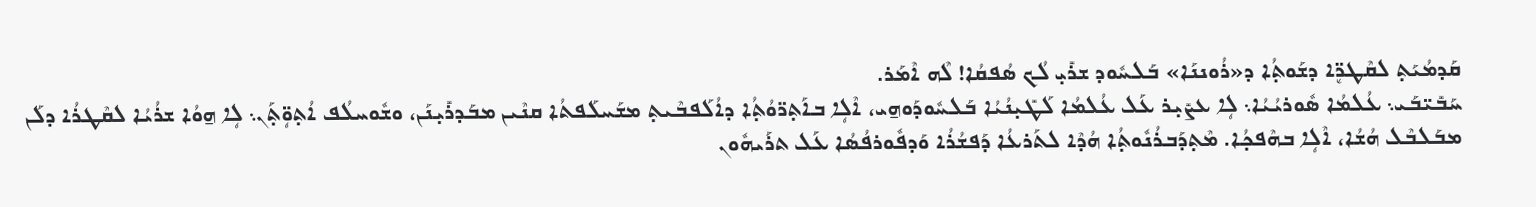ܩܰܕܡܳܝܰܬ̣ ܠܩܶܛܪܷ̈ܐ ܕܫܰܘܬ̣ܳܐ ܕ«ܪܳܘܢܢܰܐ» ܒܰܠܚܽܘܕ ܫܪܺܝ̣ ܠܳܟ ܣܳܦܩܳܐ! ܠܶܗ ܐܶܡܰܪ.
ܚܰܒܺܝ̈ܒܰܝ܆ ܥܳܠܡܳܐ ܣܽܘܪܝܳܝܳܐ܆ ܠܴܐ ܥܨܺܝ̣ܪ ܥܰܠ ܥܳܠܡܳܐ ܠܰܛܺܝ̣ܢܳܝܳܐ ܒܰܠܚܽܘܕܰܘܗ̱ܝ، ܐܶܠܴܐ ܒܐܰܬ̣ܪ̈ܘܳܬ̣ܳܐ ܕܐܳܠܰܦܒܶܝܬ̣ ܡܫܰܚܠܰܦܬܳܐ ܩܢܶܝܢ ܡܒܰܕܪܺܝ̣ܢܰܢ، ܘܫܽܘܚܠܳܦ ܐܳܬ̣ܘܴ̈ܬ̣ܰܢ܆ ܠܴܐ ܗ̱ܘܳܐ ܫܪܳܝܳܐ ܠܩܶܛܪܳܐ ܕܠܰܢ ܡܒܰܠܒܶܠ ܗܳܫܳܐ، ܐܶܠܴܐ ܒܗܶܦܟ̣ܳܐ. ܡܶܬ̣ܕܰܒܪܳܢܽܘܬ̣ܳܐ ܗܳܕܶܐ ܠܬܰܪܥܳܐ ܕܰܦܫܳܪܳܐ ܘܰܕܦܽܘܪܦܳܣܳܐ ܥܰܠ ܬܪܰܝܗܽܘܢ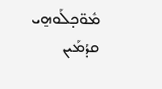ܡܽܘ̈ܟ̣ܠܰܘܗ̱ܝ ܩܕܳܡܰܝܢ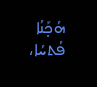ܗܳܟ̣ܰܢܳܐ ܦܳܬܚܳܐ،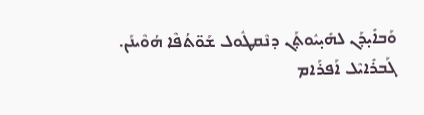ܘܰܒܐܺܝ̣ܕܰܢ ܠܗܺܝ̣ܝܽܘܬ̣ܰܢ ܕܢܶܩܛܽܘܠ ܫܰܘ̈ܬܳܦܶܐ ܗܳܘܶܝܢܰܢ.
ܓܰܒܪܺܐܝܶܠ ܐܰܦܪܰܐܡ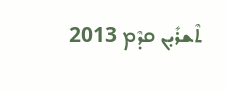ܬܶܫܪܺܝ̣ܢ ܩܕܶܡ 2013